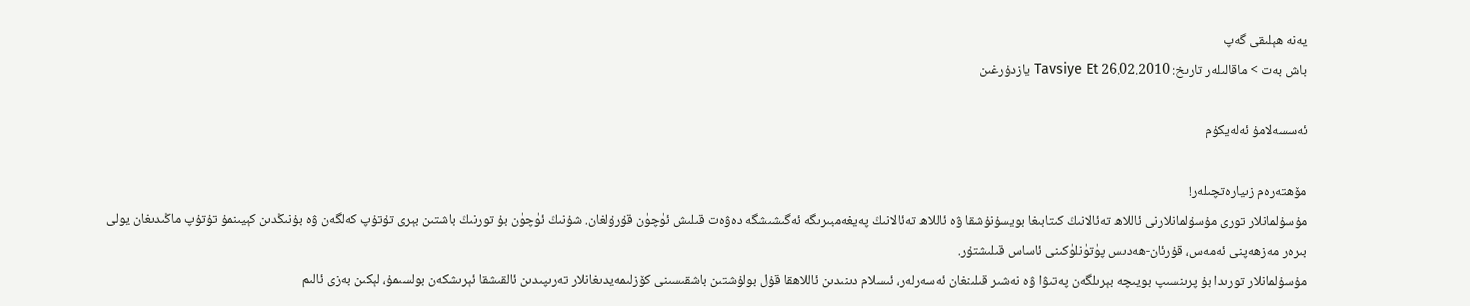يەنە ھېلىقى گەپ
باش بەت > ماقالىلەر تارىخ: 26.02.2010 Tavsiye Et يازدۇرغىن

ئەسسەلامۇ ئەلەيكۇم

مۆھتەرەم زىيارەتچىلەر!
مۇسۇلمانلار تورى مۇسۇلمانلارنى ئاللاھ تەئالانىڭ كىتابىغا بويسۇنۇشقا ۋە ئاللاھ تەئالانىڭ پەيغەمبىرىگە ئەگىشىشگە دەۋەت قىلىش ئۈچۈن قۇرۇلغان. شۇنىڭ ئۈچۈن بۇ تورنىڭ باشتىن بېرى تۇتۇپ كەلگەن ۋە بۇنىڭدىن كېيىنمۇ تۇتۇپ ماڭىدىغان يولى بىرەر مەزھەپنى ئەمەس، قۇرئان-ھەدىس پۈتۈنلۈكىنى ئاساس قىلىشتۇر.
مۇسۇلمانلار تورىدا بۇ پرىنسىپ بويىچە بېرىلگەن پەتىۋا ۋە نەشىر قىلىنغان ئەسەرلەر، ئىسلام دىنىدىن ئاللاھقا قۇل بولۇشتىن باشقىسىنى كۆزلىمەيدىغانلار تەرىپىدىن ئالقىشقا ئېرىشكەن بولسىمۇ، لېكىن بەزى ئالىم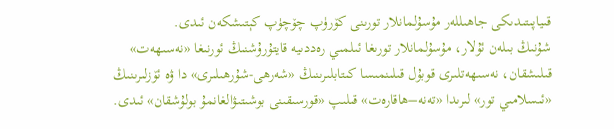قىياپىتىدىكى جاھىللەر مۇسۇلمانلار تورىنى كۆرۈپ چۆچۈپ كېتىشكەن ئىدى.
شۇنىڭ بىلەن ئۇلار، مۇسۇلمانلار تورىغا ئىلمىي رەددىيە قايتۇرۇشنىڭ ئورنىغا «نەسىھەت» قىلىشقان، نەسىھەتلىرى قوبۇل قىلىنمىسا كىتابلىرىنىڭ «شەرھى-شۇرھىلىرى» دا ۋە ئۆزلىرىنىڭ «ئىسلامىي تور» لىرىدا «تەنە–ھاقارەت» قىلىپ «قورسىقىنى بوشىتىۋالغانمۇ بولۇشقان» ئىدى.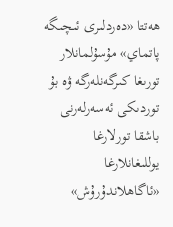ھەتتا «دەردلىرى ئىچىگە پاتماي» مۇسۇلمانلار تورىغا كىرگەنلەرگە ۋە بۇ توردىكى ئەسەرلەرنى باشقا تورلارغا يوللىغانلارغا «ئاگاھلاندۇرۇش»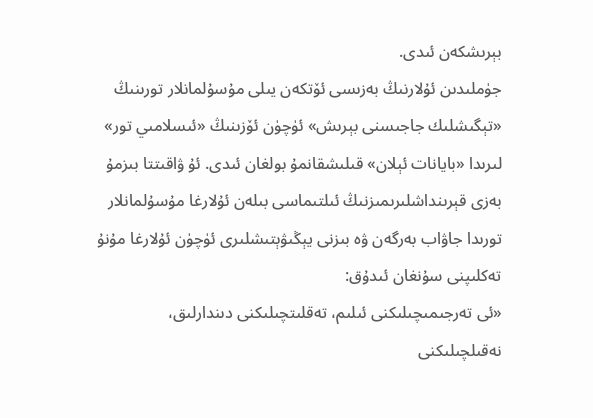بېرىشكەن ئىدى.
جۈملىدىن ئۇلارنىڭ بەزىسى ئۆتكەن يىلى مۇسۇلمانلار تورىنىڭ «تېگىشلىك جاجىسنى بېرىش» ئۈچۈن ئۆزىنىڭ «ئىسلامىي تور» لىرىدا «بايانات ئېلان» قىلىشقانمۇ بولغان ئىدى. ئۇ ۋاقىتتا بىزمۇ بەزى قېرىنداشلىرىمىزنىڭ ئىلتىماسى بىلەن ئۇلارغا مۇسۇلمانلار تورىدا جاۋاب بەرگەن ۋە بىزنى يېڭىۋېتىشلىرى ئۈچۈن ئۇلارغا مۇنۇ تەكلىپنى سۇنغان ئىدۇق:
«ئى تەرجىمىچىلىكنى ئىلىم، تەقلىتچىلىكنى دىندارلىق، نەقىلچىلىكنى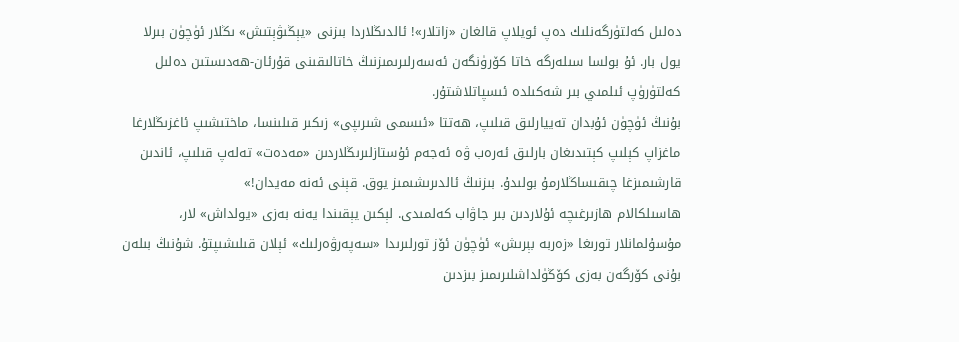دەلىل كەلتۈرگەنلىك دەپ ئويلاپ قالغان «زاتلار»! ئالدىڭلاردا بىزنى «يېڭىۋېتىش» ىڭلار ئۈچۈن بىرلا يول بار. ئۇ بولسا سىلەرگە خاتا كۆرۈنگەن ئەسەرلىرىمىزنىڭ خاتالىقىنى قۇرئان-ھەدىستىن دەلىل كەلتۈرۈپ ئىلمىي بىر شەكىلدە ئىسپاتلاشتۇر.
بۇنىڭ ئۈچۈن ئۇبدان تەييارلىق قىلىپ، ھەتتا «ئىسمى شىرىپى» زىكىر قىلىنسا، ماختىشىپ ئاغزىڭلارغا ماغزاپ كېلىپ كېتىدىغان بارلىق ئەرەب ۋە ئەجەم ئۇستازلىرىڭلاردىن «مەدەت» تەلەپ قىلىپ، ئاندىن قارشىمىزغا چىقىساڭلارمۇ بولىدۇ. بىزنىڭ ئالدىرىشىمىز يوق. قېنى ئەنە مەيدان!»
ھاسىلكالام ھازىرغىچە ئۇلاردىن بىر جاۋاب كەلمىدى. لېكىن يېقىندا يەنە بەزى «يولداش» لار، مۇسۇلمانلار تورىغا «زەربە بېرىش» ئۈچۈن ئۆز تورلىرىدا «سەپەرۋەرلىك» ئېلان قىلىشىپتۇ. شۇنىڭ بىلەن بۇنى كۆرگەن بەزى كۆڭۈلداشلىرىمىز بىزدىن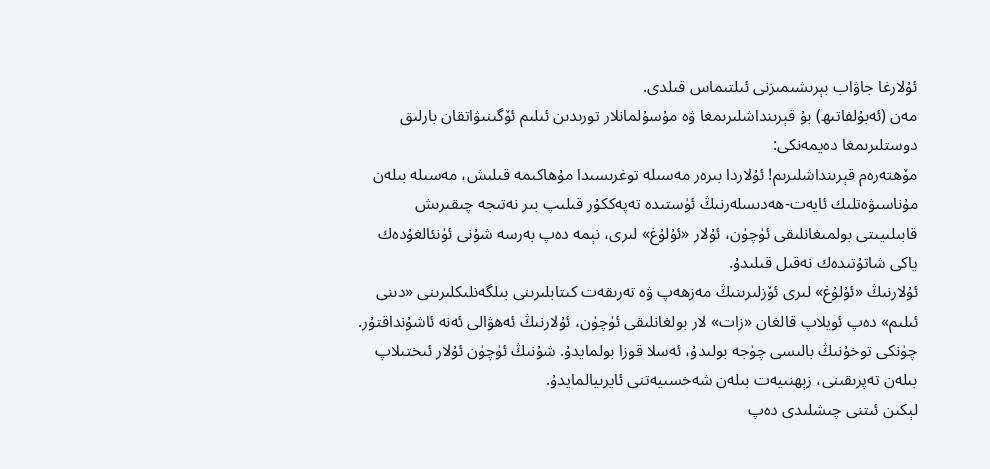ئۇلارغا جاۋاب بېرىشىمىزنى ئىلتىماس قىلدى.
مەن (ئەبۇلفاتىھ) بۇ قېرىنداشلىرىمغا ۋە مۇسۇلمانلار تورىدىن ئىلىم ئۆگىنىۋاتقان بارلىق دوستلىرىمغا دەيمەنكى:
مۆھتەرەم قېرىنداشلىرىم! ئۇلاردا بىرەر مەسىلە توغرىسىدا مۇھاكىمە قىلىش، مەسىلە بىلەن مۇناسىۋەتلىك ئايەت-ھەدىسلەرنىڭ ئۈستىدە تەپەككۇر قىلىپ بىر نەتىجە چىقىرىش قابىلىيىتى بولمىغانلىقى ئۈچۈن، ئۇلار «ئۇلۇغ» لىرى، نېمە دەپ بەرسە شۇنى ئۈنئالغۇدەك ياكى شاتۇتىدەك نەقىل قىلىدۇ.
ئۇلارنىڭ «ئۇلۇغ» لىرى ئۆزلىرىنىڭ مەزھەپ ۋە تەرىقەت كىتابلىرىنى بىلگەنلىكلىرىنى «دىنى ئىلىم» دەپ ئويلاپ قالغان «زات» لار بولغانلىقى ئۈچۈن، ئۇلارنىڭ ئەھۋالى ئەنە ئاشۇنداقتۇر. چۈنكى توخۇنىڭ بالىسى چۈجە بولىدۇ، ئەسلا قوزا بولمايدۇ. شۇنىڭ ئۈچۈن ئۇلار ئىختىلاپ بىلەن تەپرىقىنى، زېھنىيەت بىلەن شەخسىيەتنى ئايرىيالمايدۇ.
لېكىن ئىتنى چىشلىدى دەپ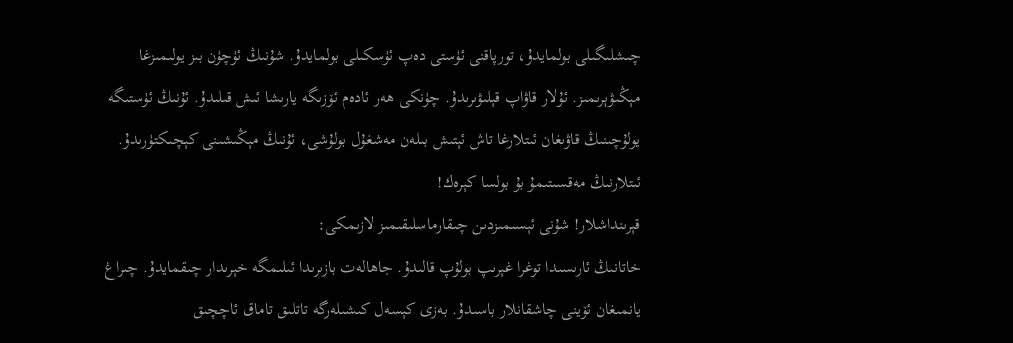چىشلىگىلى بولمايدۇ، تورپاقنى ئۈستى دەپ ئۈسكىلى بولمايدۇ. شۇنىڭ ئۈچۈن بىز يولىمىزغا مېڭىۋېرىمىز. ئۇلار قاۋاپ قېلىۋىرىدۇ. چۈنكى ھەر ئادەم ئۆزىگە يارىشا ئىش قىلىدۇ. ئۇنىڭ ئۈستىگە يولۇچىنىڭ قاۋىغان ئىتلارغا تاش ئېتىش بىلەن مەشغۇل بولۇشى، ئۇنىڭ مېڭىشىنى كېچىكتۈرىدۇ. ئىتلارنىڭ مەقسىتىمۇ بۇ بولسا كېرەك!
قېرىنداشلار! شۇنى ئېسىمىزدىن چىقارماسلىقىمىز لازىمكى:
خاتانىڭ ئارىسىدا توغرا غېرىپ بولۇپ قالىدۇ. جاھالەت بازىرىدا ئىلىمگە خېرىدار چىقمايدۇ. چىراغ يانمىغان ئۆينى چاشقانلار باسىدۇ. بەزى كېسەل كىشىلەرگە تاتلىق تاماق ئاچچىق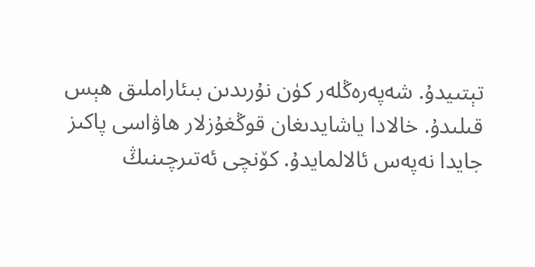تېتىيدۇ. شەپەرەڭلەر كۈن نۇرىدىن بىئاراملىق ھېس قىلىدۇ. خالادا ياشايدىغان قوڭغۇزلار ھاۋاسى پاكىز جايدا نەپەس ئالالمايدۇ. كۆنچى ئەتىرچىنىڭ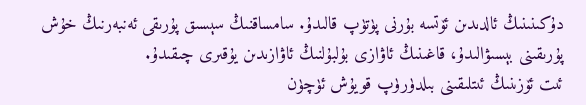دۇكىنىنىڭ ئالدىدىن ئۆتسە بۇرنى پۈتۈپ قالىدۇ. سامساقنىڭ سېسىق پۇرىقى ئەنبەرنىڭ خۇش پۇرىقىنى بېسىۋالىدۇ، قاغىنىڭ ئاۋازى بۇلبۇلنىڭ ئاۋازىدىن يۇقىرى چىقىدۇ.
ئىت ئۆزىنىڭ ئىتلىقىنى بىلدۈرۈپ قويۇش ئۈچۈن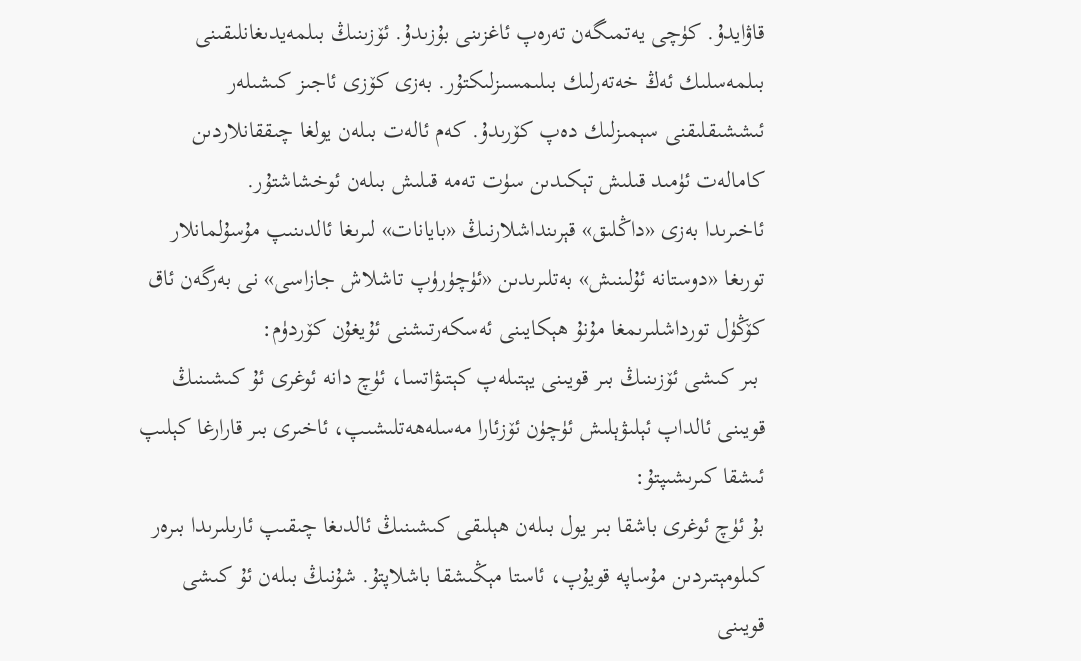قاۋايدۇ. كۈچى يەتمىگەن تەرەپ ئاغزىنى بۇزىدۇ. ئۆزىنىڭ بىلمەيدىغانلىقىنى بىلمەسلىك ئەڭ خەتەرلىك بىلىمسىزلىكتۇر. بەزى كۆزى ئاجىز كىشىلەر ئىششىقلىقنى سېمىزلىك دەپ كۆرىدۇ. كەم ئالەت بىلەن يولغا چىققانلاردىن كامالەت ئۈمىد قىلىش تېكىدىن سۈت تەمە قىلىش بىلەن ئوخشاشتۇر.
ئاخىرىدا بەزى «داڭلىق» قېرىنداشلارنىڭ «بايانات» لىرىغا ئالدىنىپ مۇسۇلمانلار تورىغا «دوستانە ئۇلىنىش» بەتلىرىدىن «ئۈچۈرۈپ تاشلاش جازاسى» نى بەرگەن ئاق كۆڭۈل تورداشلىرىمغا مۇنۇ ھېكايىنى ئەسكەرتىشنى ئۇيغۇن كۆردۈم:
 بىر كىشى ئۆزىنىڭ بىر قويىنى يېتىلەپ كېتىۋاتسا، ئۈچ دانە ئوغرى ئۇ كىشىنىڭ قويىنى ئالداپ ئېلىۋېلىش ئۈچۈن ئۆزئارا مەسلەھەتلىشىپ، ئاخىرى بىر قارارغا كېلىپ ئىشقا كىرىشىپتۇ:
بۇ ئۈچ ئوغرى باشقا بىر يول بىلەن ھېلىقى كىشىنىڭ ئالدىغا چىقىپ ئارىلىرىدا بىرەر كىلومېتىردىن مۇساپە قويۇپ، ئاستا مېڭىشقا باشلاپتۇ. شۇنىڭ بىلەن ئۇ كىشى قويىنى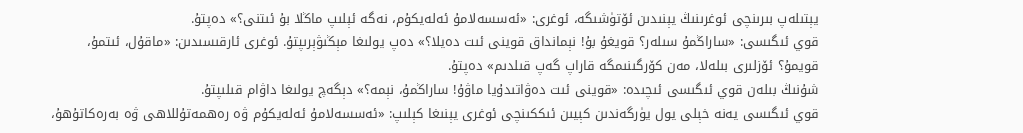يېتىلەپ بىرىنچى ئوغرىنىڭ يېنىدىن ئۆتۈشىگە، ئوغرى: «ئەسسەلامۇ ئەلەيكۇم، نەگە ئېلىپ ماڭلا بۇ ئىتنى؟» دەپتۇ.
قوي ئىگىسى: «ساراڭمۇ سىلەر؟ قويغۇ بۇ! نېمانداق قوينى ئىت دەيلا؟» دەپ يولىغا مېڭىۋېرىپتۇ. ئوغرى ئارقىسىدىن: «ماقۇل، ئىتمۇ، قويمۇ؟ ئۆزلىرى بىلەلا، مەن كۆرگىنىمگە قاراپ گەپ قىلدىم» دەپتۇ.
شۇنىڭ بىلەن قوي ئىگىسى ئىچىدە: «قوينى ئىت دەۋاتىدۇيا ماۋۇ! ساراڭمۇ، نېمە؟» دېگەچ يولىغا داۋام قىلىپتۇ.
قوي ئىگىسى يەنە خېلى يول يۈرگەندىن كېيىن ئىككىنچى ئوغرى يېنىغا كېلىپ: «ئەسسەلامۇ ئەلەيكۇم ۋە رەھمەتۇللاھى ۋە بەرەكاتۇھۇ،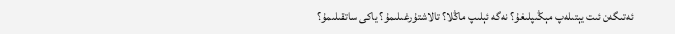ئەتىگەن ئىت يېتىلەپ مېڭىپلىغۇ؟ نەگە ئېلىپ ماڭلا؟ تالاشتۇرغىلىمۇ؟ ياكى ساتقىلىمۇ؟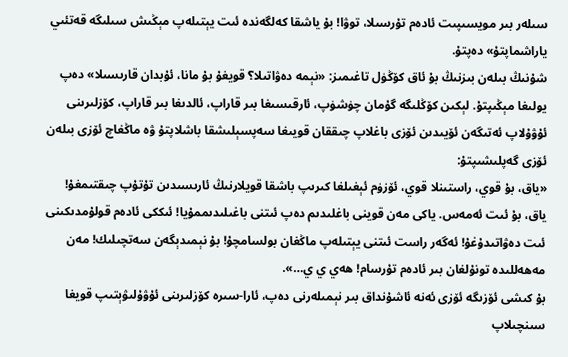سىلەر بىر مويسىپىت ئادەم تۇرسىلا، توۋا! بۇ ياشقا كەلگەندە ئىت يېتىلەپ مېڭىش سىلىگە قەتئىي ياراشماپتۇ» دەپتۇ.
شۇنىڭ بىلەن بىزنىڭ بۇ ئاق كۆڭۈل تاغىمىز: «نېمە دەۋاتىلا؟ قويغۇ بۇ مانا، ئۇبدان قارىسىلا» دەپ يولىغا مېڭىپتۇ. لېكىن كۆڭلىگە گۇمان چۈشۈپ، ئارقىسىغا بىر قاراپ، ئالدىغا بىر قاراپ، كۆزلىرىنى ئۇۋۇلاپ ئەتىگەن ئۆيىدىن ئۆزى باغلاپ چىققان قويىغا سەپسېلىشقا باشلاپتۇ ۋە ماڭغاچ ئۆزى بىلەن ئۆزى گەپلىشىپتۇ:
«ياق، بۇ قوي، راستىنلا قوي، ئۆزۈم ئېغىلغا كىرىپ باشقا قويلارنىڭ ئارىسىدىن تۇتۇپ چىقتىمغۇ! ياق، بۇ ئىت ئەمەس. ياكى مەن قوينى باغلىدىم دەپ ئىتنى باغىلىدىممۇيا! ئىككى ئادەم قولۇمدىكىنى ئىت دەۋاتىدۇغۇ! ئەگەر راست ئىتنى يېتىلەپ ماڭغان بولسامچۇ! بۇ نېمىدېگەن سەتچىلىك! مەن مەھەللىدە تونۇلغان بىر ئادەم تۇرسام! ھەي ي ي…».
بۇ كىشى ئۆزىگە ئۆزى ئەنە ئاشۇنداق بىر نېمىلەرنى دەپ، ئارا-سىرە كۆزلىرىنى ئۇۋۇلىۋېتىپ قويغا سىنچىلاپ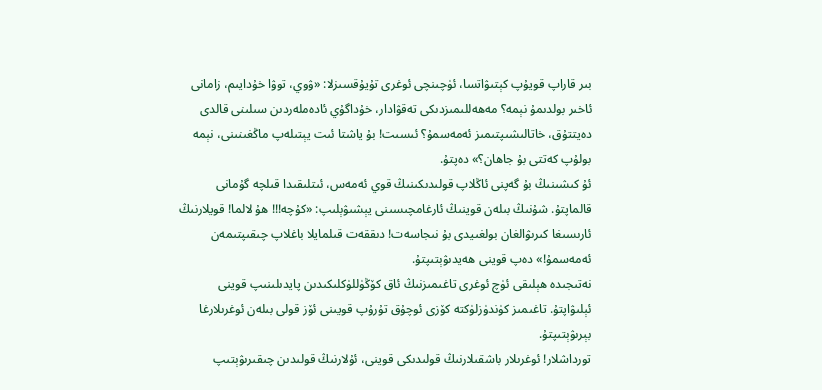بىر قاراپ قويۇپ كېتىۋاتسا، ئۈچىنچى ئوغرى تۇيۇقسىزلا: «ۋوي، توۋا خۇدايىم، زامانى ئاخىر بولدىمۇ نېمە؟ مەھەللىمىزدىكى تەقۋادار، خۇداگۇي ئادەملەردىن سىلىنى قالدى دەيتتۇق، خاتالىشىپتىمىز ئەمەسمۇ؟ ئىسىت! بۇ ياشتا ئىت يېتىلەپ ماڭغىنىنى، نېمە بولۇپ كەتتى بۇ جاھان؟» دەپتۇ.
ئۇ كىشىنىڭ بۇ گەپنى ئاڭلاپ قولىدىكىنىڭ قوي ئەمەس، ئىتلىقىدا قىلچە گۇمانى قالماپتۇ. شۇنىڭ بىلەن قوينىڭ ئارغامچىسىنى يېشىۋېلىپ: «كۇچە!!! ھۇ لالما! قويلارنىڭ ئارىسىغا كىرىۋالغان بولغىيدى بۇ نىجاسەت! دىققەت قىلمايلا باغلاپ چىقىپتىمەن ئەمەسمۇ!» دەپ قوينى ھەيدىۋېتىپتۇ.
نەتىجىدە ھېلىقى ئۈچ ئوغرى تاغىمىزنىڭ ئاق كۆڭۈللۈكلىكىدىن پايدىلىنىپ قوينى ئېلىۋاپتۇ. تاغىمىز كۈندۈزلۈكتە كۆزى ئوچۇق تۇرۇپ قويىنى ئۆز قولى بىلەن ئوغرىلارغا بېرىۋېتىپتۇ.
تورداشلار! ئوغرىلار باشقىلارنىڭ قولىدىكى قوينى، ئۇلارنىڭ قولىدىن چىقىرىۋېتىپ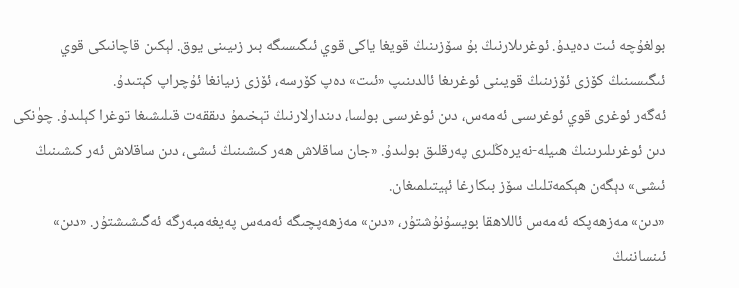بولغۇچە ئىت دەيدۇ. ئوغرىلارنىڭ بۇ سۆزىنىڭ قويغا ياكى قوي ئىگىسىگە بىر زىيىنى يوق. لېكىن قاچانىكى قوي ئىگىسىنىڭ كۆزى ئۆزىنىڭ قويىنى ئوغرىغا ئالدىنىپ «ئىت» دەپ كۆرسە، ئۆزى زىيانغا ئۇچراپ كېتىدۇ.
ئەگەر ئوغرى قوي ئوغرىسى ئەمەس، دىن ئوغرىسى بولسا، دىندارلارنىڭ تېخىمۇ دىققەت قىلىشىغا توغرا كېلىدۇ. چۈنكى دىن ئوغرىلىرىنىڭ ھىيلە-نەيرەڭلىرى پەرقلىق بولىدۇ. «جان ساقلاش ھەر كىشىنىڭ ئىشى، دىن ساقلاش ئەر كىشىنىڭ ئىشى» دېگەن ھېكمەتلىك سۆز بىكارغا ئېيتىلمىغان.
«دىن» مەزھەپكە ئەمەس ئاللاھقا بويسۇنۇشتۇر، «دىن» مەزھەپچىگە ئەمەس پەيغەمبەرگە ئەگىشىشتۇر. «دىن» ئىنساننىڭ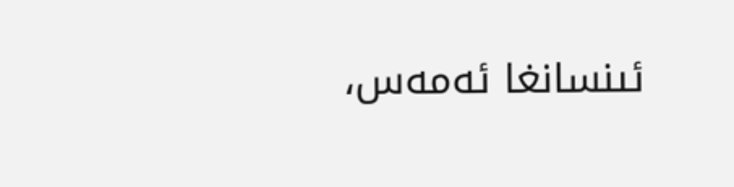ئىنسانغا ئەمەس،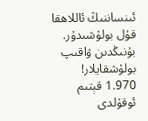ئىنساننىڭ ئاللاھقا قۇل بولۇشىدۇر. بۇنىڭدىن ۋاقىپ بولۇشقايلار!
1.970 قېتىم ئوقۇلدى